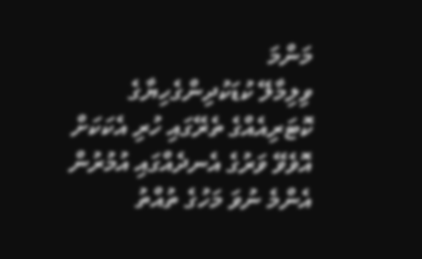މަންމަ
ވިލިމާލޭ ކުޑަކުދިންގެހިޔާގެ ކޮޓަރިއެއްގެ ތެރޭގައި ހުރި އެކަކަށް އޮވެވޭ ވަރުގެ އެނދެއްގައި އުމުރުން އެންމެ ނުވަ މަހުގެ ތުއްތު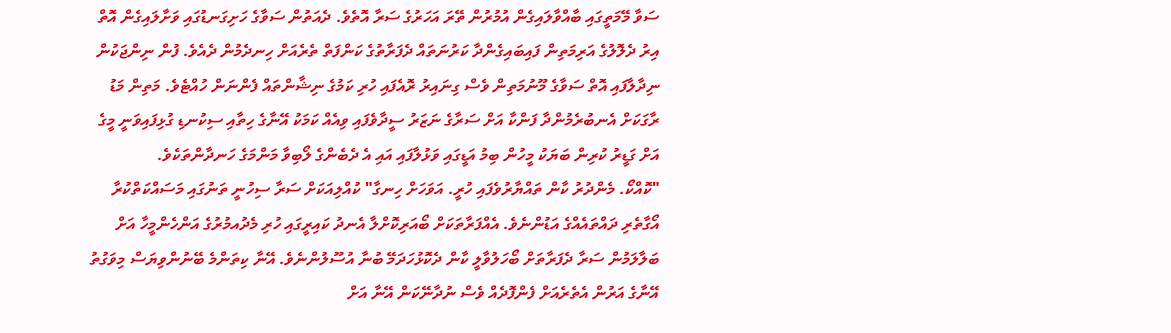ސަވާ މޭމަތީގައި ބާއްވާލައިގެން އުމުރުން ތޭރަ އަހަރުގެ ސަރާ އޮތެވެ. ދެއަތުން ސަވާގެ ހަށިގަނޑުގައި ވަށާލައިގެން އޮތް އިރު ދެލޮލުގެ އަރިމަތިން ފައިބައިގެންދާ ކަރުނަތައް ދެފަރާތުގެ ކަންފަތް ތެރެއަށް ހިނދެމުން ދެއެވެ. ފުން ނިންޖަކުން ނިދާލާފައި އޮތް ސަވާގެ މޫނުމަތިން ވެސް ގިނައިރު ރޮއެފައި ހުރި ކަމުގެ ނިޝާންތައް ފެންނަން ހުއްޓެވެ. މަތިން މަޑު ރާގަކަށް އެނބުރެމުންދާ ފަންކާ އަށް ސަރާގެ ނަޒަރު ސީދާވެފައި ވިއެއް ކަމަކު އޭނާގެ ހިތާއި ސިކުނޑި ގުޅިފައިވަނީ މީގެ އަށް ގަޑީރު ކުރިން ބަޔަކު މީހުން ބިމު އަޑީގައި ވަޅުލާފައި އައި އެ ދެބެންގެ ލޯބިވާ މަންމަގެ ހަނދާންތަކެވެ.
"ކޮއްކޯ. މެންދުރު ކާން ތައްޔާރުވެފައި ހުރީ. އަވަހަށް ހިނގާ" ކުއްލިއަކަށް ސަރާ ސިހުނީ ތަނުގައި މަސައްކަތްކުރާ އޯގާތެރި ދައްތައެއްގެ އަޑުންނެވެ. އެއްފަރާތަކަށް ބޯއަރިކޮށްލާ އެނދު ކައިރީގައި ހުރި މެދުއމުރުގެ އަންހެންމީހާ އަށް ބަލާލަމުން ސަރާ ދެފަރާތަށް ބޯހަލުވާލީ ކާން ދެކޮޅުހަދަމޭ ބުނާ އުސޫލުންނެވެ. އޭނާ ކިތަންމެ ބޭނުންވިޔަސް މިވަގުތު އޭނާގެ އަރުން އެތެރެއަށް ފެންފޮދެއް ވެސް ނުދާނޭކަން އޭނާ އަށް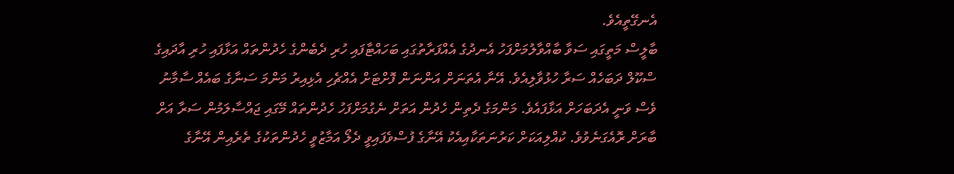އެނގޭތީއެވެ.
ބާލީސް މަތީގައި ސަވާ ބާއްވާލުމަށްފަހު އެނދުގެ އެއްފަރާތުގައި ބަހައްޓާފައި ހުރި ދެބެންގެ ހެދުންތައް އަޅާފައި ހުރި އާދައިގެ ސްކޫލް ދަބަހެއް ސަރާ ހުޅުވާލިއެވެ. އޭނާ އެތަނަށް އަންނަން ފޮށްޓަށް އެއްޗެހި އެޅިއިރު މަންމަ ސަނާގެ ބައެއް ސާމާނު ވެސް ވަނީ އެދަބަހަށް އަޅާފައެވެ. މަންމަގެ ދެތިން ހެދުން އަތަށް ނެގުމަށްފަހު ހެދުންތައް މޭގައި ޖައްސާލަމުން ސަރާ އަށް ބާރަށް ރޮއެގަނެވުވެ. ކުއްލިއަކަށް ކަރުނަތަކާއިއެކު އޭނާގެ ފުސްވެފައިވީ ދެލޯ އަމާޒުވީ ހެދުންތަކުގެ ތެރެއިން އޭނާގެ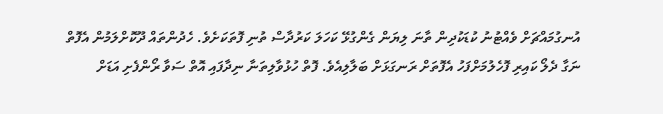އުނގުމައްޗަށް ވެއްޓުނު ކުޑަކުދިން ތާނަ ލިޔަން ގެންގުޅޭ ކަހަލަ ކަރުދާސް ތުނި ފޮތަކަށެވެ. ހެދުންތައް ދޫކޮށްލަމުން އެފޮތް ނަގާ ދެލޯ ކައިރި ފޮހެލުމަށްފަހު އެފޮތަށް ރަނގަޅަށް ބަލާލިއެވެ. ފޮތް ހުޅުވާލިތަނާ ނިދާފައި އޮތް ސަވާ ރޯންފެށި އަޑަށް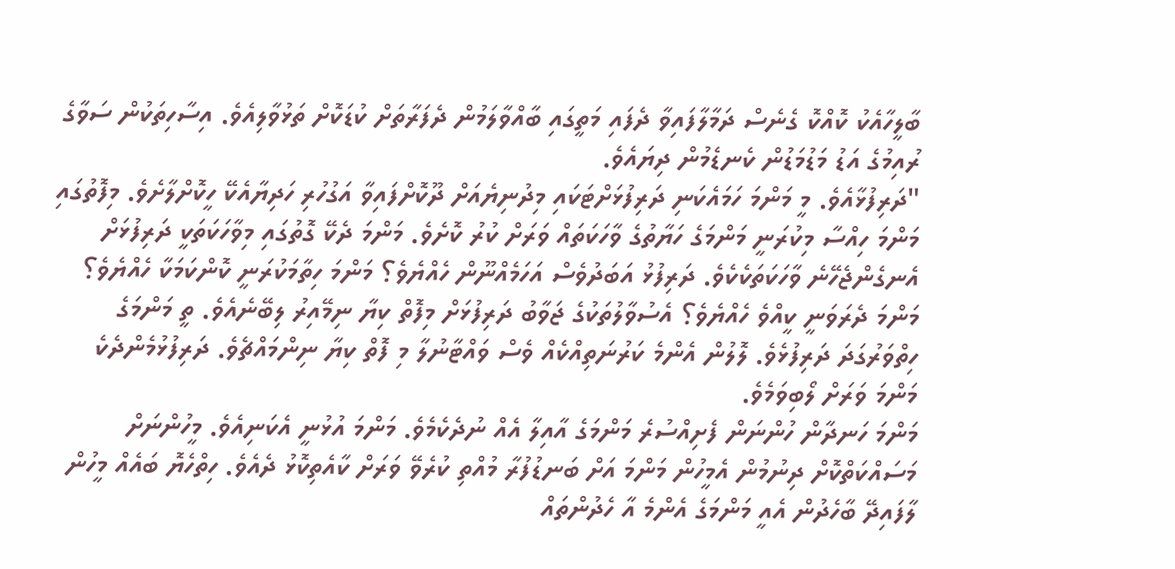ބާލީހާއެކު ކޮއްކޮ ގެނެސް ދަމާލާފައިވާ ދެފައި މަތީގައި ބާއްވާލަމުން ދެފަރާތަށް ކުޑަކޮށް ތަޅުވާލިއެވެ. އިސާހިތަކުން ސަވާގެ ރުއިމުގެ އަޑު މަޑުމަޑުން ކެނޑެމުން ދިޔައެވެ.
"ދަރިފުޅާއެވެ. މީ މަންމަ ހަމައެކަނި ދަރިފުޅަށްޓަކައި މިދުނިޔެއަށް ދޫކޮށްފައިވާ އަގުހުރި ހަދިޔާއެކޭ ހީކޮށްލާށެވެ. މިފޮތުގައި މަންމަ ހިއްސާ މިކުރަނީ މަންމަގެ ހަޔާތުގެ ވާހަކަތައް ވަރަށް ކުރު ކޮށެވެ. މަންމަ ދެކޭ ގޮތުގައި މިވާހަކަތަކީ ދަރިފުޅަށް އެނގެންޖެހޭނެ ވާހަކަތަކެކެވެ. ދަރިފުޅު އަބަދުވެސް އަހަމެއްނޫން ހެއްޔެވެ؟ މަންމަ ހިތާމަކުރަނީ ކޮންކަމަކާ ހެއްޔެވެ؟ މަންމަ ދެރަވަނީ ކީއްވެ ހެއްޔެވެ؟ އެސުވާލުތަކުގެ ޖަވާބު ދަރިފުޅަށް މިފޮތް ކިޔާ ނިމޭއިރު ލިބޭނެއެވެ. ތީ މަންމަގެ ހިތްވަރުގަދަ ދަރިފުޅެވެ. ލޮލުން އެންމެ ކަރުނަތިއްކެއް ވެސް ވައްޓާނުލާ މި ފޮތް ކިޔާ ނިންމައްޗެވެ. ދަރިފުޅުމެންދެކެ މަންމަ ވަރަށް ލޯބިވަމެވެ.
މަންމަ ހަނދާން ހުންނަން ފެށިއްސުރެ މަންމަގެ އާއިލާ އެއް ނުދެކެމެވެ. މަންމަ އުޅުނީ އެކަނިއެވެ. މީހުންނަށް މަސައްކަތްކޮށް ދިނުމުން އެމީހުން މަންމަ އަށް ބަނޑުފުރާ މުއްތި ކުރެވޭ ވަރަށް ކާއެތިކޮޅު ދެއެވެ. ހިތްހެޔޮ ބައެއް މީހުން ލާފައިދޭ ބާހެދުން އެއީ މަންމަގެ އެންމެ އާ ހެދުންތައް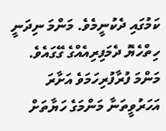ކަމުގައި ދެކުނީމެވެ. މަންމަ ނިދަނީ ހިތްހެޔޮ ދެމަފިރިއެއްގެ ގޭގައެވެ.
މަންމަ ފުރާފުރިހަމަވެ އަށާރަ އަހަރުވީތަނާ މަންމަގެ ހަޔާތަށް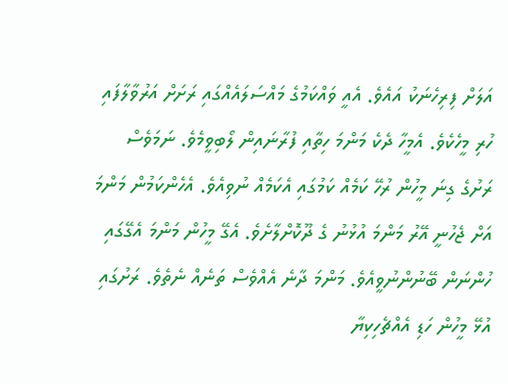އަލަށް ފިރިހެނަކު އައެވެ. އެއީ ވައްކަމުގެ މައްސަލައެއްގައި ރަށަށް އަރުވާލާފައި ހުރި މީހެކެވެ. އެމީހާ ދެކެ މަންމަ ހިތާއި ފުރާނައިން ލޯބިވީމެވެ. ނަމަވެސް ރަށުގެ ގިނަ މީހުން ރުހޭ ކަމެއް ކަމުގައި އެކަމެއް ނުވިއެވެ. އެހެންކަމުން މަންމަ އަށް ޖެހުނީ އޭރު މަންމަ އުޅުނު ގެ ދޫކޮށްލާށެވެ. އެގޭ މީހުން މަންމަ އެގޭގައި ހުންނަން ބޭނުންނުވީއެވެ. މަންމަ ދާނެ އެއްވެސް ތަނެއް ނެތެވެ. ރަށުގައި އުޅޭ މީހުން ހަޑި އެއްޗެހިކިޔާ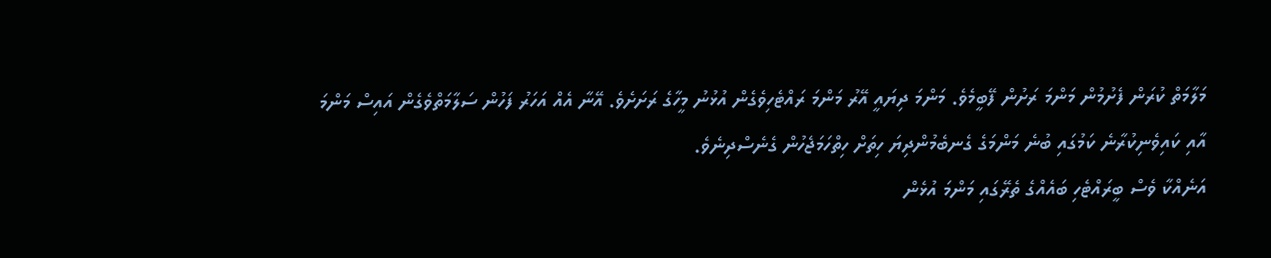މަލާމަތް ކުރަން ފެށުމުން މަންމަ ރަށުން ފޭބީމެވެ. މަންމަ ދިޔައީ އޭރު މަންމަ ރައްޓެހިވެގެން އުޅުނު މީހާގެ ރަށަށެވެ. އޭނާ އެއް އަހަރު ފަހުން ސަލާމަތްވެގެން އައިސް މަންމަ އާއި ކައިވެނިކުރާނެ ކަމުގައި ބުނެ މަންމަގެ ގެނބެމުންދިޔަ ހިތަށް ހިތްހަމަޖެހުން ގެނެސްދިނެވެ.
އަނެއްކާ ވެސް ބީރައްޓެހި ބައެއްގެ ތެރޭގައި މަންމަ އުޅެން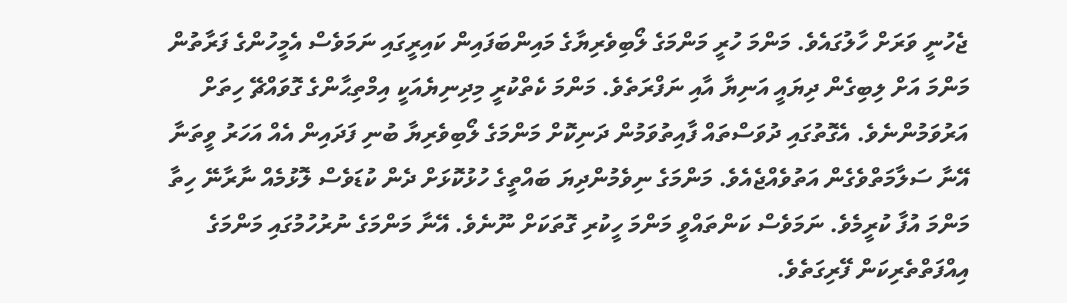ޖެހުނީ ވަރަށް ހާލުގައެވެ. މަންމަ ހުރީ މަންމަގެ ލޯބިވެރިޔާގެ މައިންބަފައިން ކައިރީގައި ނަމަވެސް އެމީހުންގެ ފަރާތުން މަންމަ އަށް ލިބިގެން ދިޔައީ އަނިޔާ އާއި ނަފްރަތެވެ. މަންމަ ކެތްކުރީ މިދިނިޔެއަކީ އިމްތިޙާންގެ ގޮވައްޗޭ ހިތަށް އަރުވަމުންނެވެ. އެގޮތުގައި ދުވަސްތައް ފާއިތުވަމުން ދަނިކޮށް މަންމަގެ ލޯބިވެރިޔާ ބުނި ފަދައިން އެއް އަހަރު ވީތަނާ އޭނާ ސަލާމަތްވެގެން އަތުވެއްޖެއެވެ. މަންމަގެ ނިވެމުންދިޔަ ބައްތީގެ ހުޅުކޮޅަށް ދެން ކުޑަވެސް ލޮޅުމެއް ނާރާނޭ ހިތާ މަންމަ އުފާ ކުރީމެވެ. ނަމަވެސް ކަންތައްވީ މަންމަ ހީކުރި ގޮތަކަށް ނޫނެވެ. އޭނާ މަންމަގެ ނުރުހުމުގައި މަންމަގެ އިއްފަތްތެރިކަން ފޭރިގަތެވެ.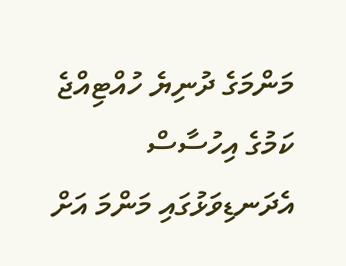މަންމަގެ ދުނިޔެ ހުއްޓިއްޖެ ކަމުގެ އިހުސާސް އެދަނޑިވަޅުގައި މަންމަ އަށް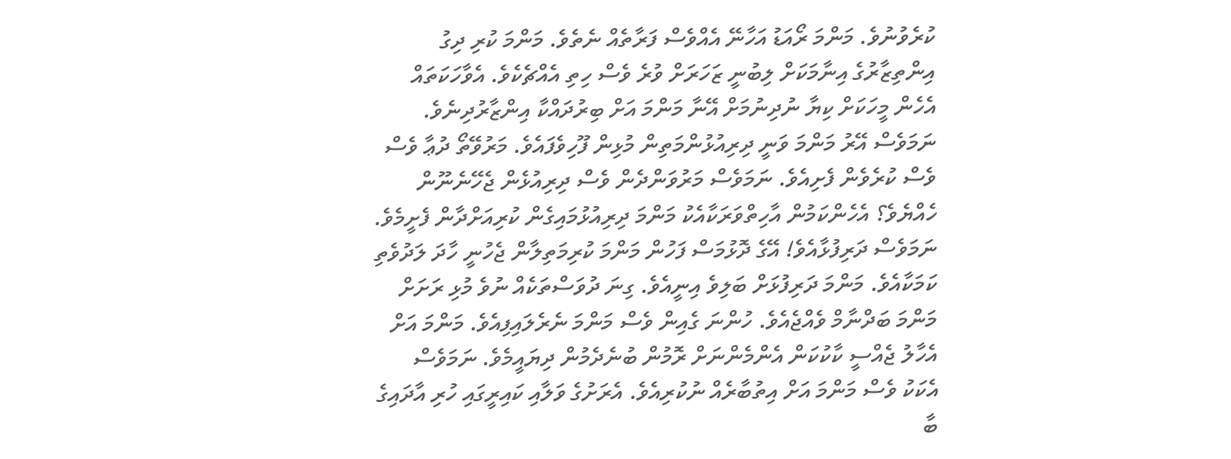ކުރެވުނުވެ. މަންމަ ރޯއަޑު އަހާނޭ އެއްވެސް ފަރާތެއް ނެތެވެ. މަންމަ ކުރި ދިގު އިންތިޒާރުގެ އިނާމަކަށް ލިބުނީ ޒަހަރަށް ވުރެ ވެސް ހިތި އެއްޗެކެވެ. އެވާހަކަތައް އެހެން މީހަކަށް ކިޔާ ނުދިނުމަށް އޭނާ މަންމަ އަށް ބިރުދައްކާ އިންޒާރުދިނެވެ. ނަމަވެސް އޭރު މަންމަ ވަނީ ދިރިއުޅުންމަތިން މުޅިން ފޫހިވެފައެވެ. މަރުވޭތޯ ދުޢާ ވެސް ވެސް ކުރެވެން ފެށިއެވެ. ނަމަވެސް މަރުވަންދެން ވެސް ދިރިއުޅެން ޖެހޭނެނޫން ހެއްޔެވެ؟ އެހެންކަމުން އާހިތްވަރަކާއެކު މަންމަ ދިރިއުޅުމައިގެން ކުރިއަށްދާން ފެށީމެވެ.
ނަމަވެސް ދަރިފުޅާއެވެ! އޭގެ ދޮޅުމަސް ފަހުން މަންމަ ކުރިމަތިލާން ޖެހުނީ ހާދަ ލަދުވެތި ކަމަކާއެވެ. މަންމަ ދަރިފުޅަށް ބަލިވެ އިނީއެވެ. ގިނަ ދުވަސްތަކެއް ނުވެ މުޅި ރަށަށް މަންމަ ބަދްނާމް ވެއްޖެއެވެ. ހުންނަ ގެއިން ވެސް މަންމަ ނެރެލައިފިއެވެ. މަންމަ އަށް އެހާލު ޖެއްސީ ކާކުކަން އެންމެންނަށް ރޮމުން ބުނެދެމުން ދިޔައީމެވެ. ނަމަވެސް އެކަކު ވެސް މަންމަ އަށް އިތުބާރެއް ނުކުރިއެވެ. އެރަށުގެ ވަލާއި ކައިރީގައި ހުރި އާދައިގެ ބާ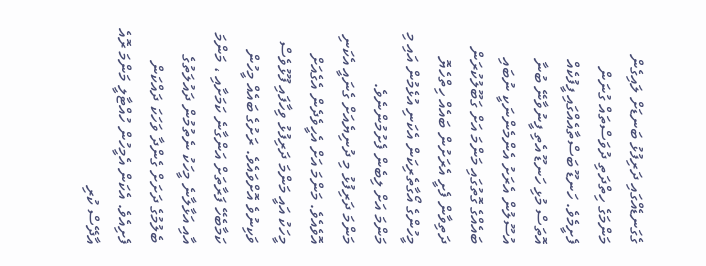ގެގަނޑެއްގައި ދަރިފުޅު ބަނޑަށް ލައިގެން މަންމަގެ ހިތްދަތި ދުވަސްތައް ގުނަން ފެށީމެވެ. ހަނޑޫ ބަސްތާއެއްގައި ފީފުކެއް އޮތަސް މުޅި ހަނޑޫ އެތި ފީނުވާނޭ ބުނާ އުސޫލުން އެރަށު އެންމެންނަކީ ނުބައި ބައެއްގެ ގޮތުގައި މަންމަ އަށް ގަބޫލުކުރަން ދަތިވާން ފެށީ އެރަށުން ބައެއް ހިތްހެޔޮ މީހުންގެ އޯގާތެރިކަން އެކަނި އުޅެމުން އައި މި މަންމަ އަށް ލިބެން ފެށުމުންނެވެ.
މަންމަ ދަރިފުޅު މި ދުނިޔެއަށް ގެނައީ އެކަނި އޮވެއެވެ. މަންމަ އަށް އެހީވެދެން އެގެއަށް މީހަކު އައީ މަންމަ ދަރިފުޅު ވިހާފައި ފޫޅުވެސް ވަކިނުވެ އޮށްވައެވެ. ރަށުގެ ބައެއް މީހުން ކަމާބެހޭ ފަރާތަށް އަންގާނެ ކަމަށާއި ، މަންމަ އާއި އަޅާލާނެ މީހަކު ނެތުމުން ދައުލަތުގެ ބެލުމުގެ ދަށަށް ގެންދާ ވަހަކަ ދައްކަން ފެށިއެވެ. އެކަން އެމީހުން ހުއްޓާލީ މަންމަ ރޮއެ އާދޭސް ކުރި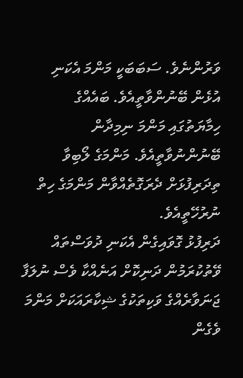ވަރުންނެވެ. ސަބަބަކީ މަންމަ އެކަނި އުޅެން ބޭނުންވާތީއެވެ. ބައެއްގެ ހިމާޔަތުގައި މަންމަ ނިމިދާން ބޭނުންނުވާތީއެވެ. މަންމަގެ ލޯބިވާ ތިދަރިފުޅަށް ދެރަގޮތެއްވާން މަންމަގެ ހިތް ނުރުހޭތީއެވެ.
ދަރިފުޅު ގޮވައިގެން އެކަނި ދުވަސްތައް ވޭތުކުރަމުން ދަނިކޮށް އަނެއްކާ ވެސް ނުލަފާ ޖަނަވާރެއްގެ ވަކިތަކުގެ ޝިކާރައަކަށް މަންމަ ވެގެން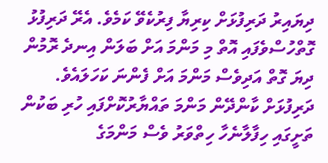ދިޔައިރު ދަރިފުޅަށް ކިރިޔާ ފިރުކެވޭ ކަމެވެ. އެރޭ ދަރިފުޅު ގޮތްހުސްވެފައި އޮތް މި މަންމަ އަށް ބަލަން އިނދެ ރޮމުން ދިޔަ ގޮތް އަދިވެސް މަންމަ އަށް ފެންނަ ކަހަލައެވެ. ދަރިފުޅަށް ކާންދޭން މަންމަ ތައްޔާރުކޮށްފައި ހުރި ބަކުން ތަށީގައި ހިފާލާނެހާ ހިތްވަރު ވެސް މަންމަގެ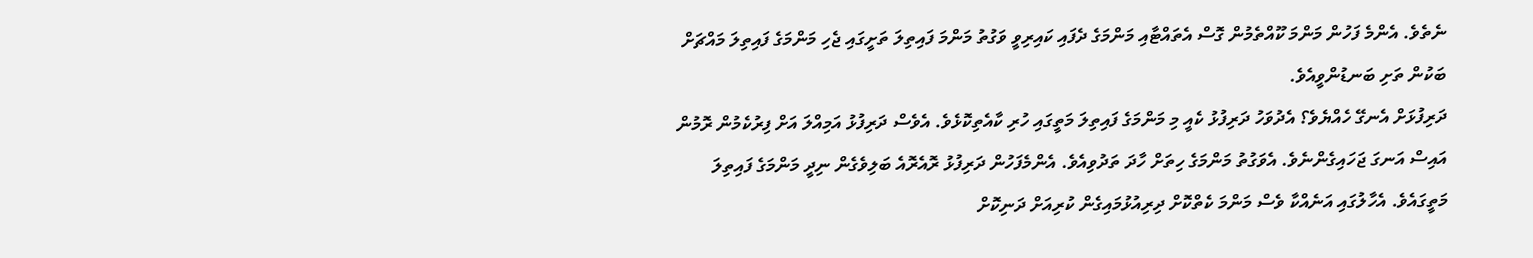ނެތެވެ. އެންމެ ފަހުން މަންމަ ކޫއްތެމުން ގޮސް އެތައްޓާއި މަންމަގެ ދެފައި ކައިރިވީ ވަގުތު މަންމަ ފައިތިލަ ތަށީގައި ޖެހި މަންމަގެ ފައިތިލަ މައްޗަށް ބަކުން ތަށި ބަނޑުންވީއެވެ.
ދަރިފުޅަށް އެނގޭ ހެއްޔެވެ؟ އެދުވަހު ދަރިފުޅު ކެއީ މި މަންމަގެ ފައިތިލަ މަތީގައި ހުރި ކާއެތިކޮޅެވެ. އެވެސް ދަރިފުޅު އަމިއްލަ އަށް ފިރުކެމުން ރޮމުން އައިސް އަނގަ ޖަހައިގެންނެވެ. އެވަގުތު މަންމަގެ ހިތަށް ހާދަ ތަދުވިއެވެ. އެންމެފަހުން ދަރިފުޅު ރޮއެރޮއެ ބަލިވެގެން ނިދީ މަންމަގެ ފައިތިލަ މަތީގައެވެ. އެހާލުގައި އަނެއްކާ ވެސް މަންމަ ކެތްކޮށް ދިރިއުޅުމައިގެން ކުރިއަށް ދަނިކޮށް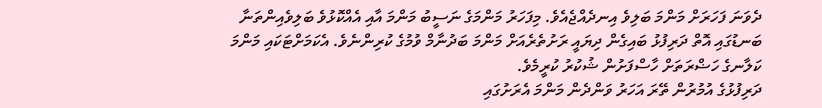ދެވަނަ ފަހަރަށް މަންމަ ބަލިވެ އިނދެއްޖެއެވެ. މިފަހަރު މަންމަގެ ނަސީބު މަންމަ އާއި އެއްކޮޅުވެ ބަލިވެއިންތަނާ ބަނޑުގައި އޮތް ދަރިފުޅު ބައިގެން ދިޔައީ ރަށުތެރެއަށް މަންމަ ބަދުނާމް ވުމުގެ ކުރިންނެވެ. އެކަމަށްޓަކައި މަންމަ ކަލާނގެ ހަޟްރަތަށް ހާސްފަށުން ޝުކުރު ކުރީމެވެ.
ދަރިފުޅުގެ އުމުރުން ތޭރަ އަހަރު ވަންދެން މަންމަ އެރަށުގައި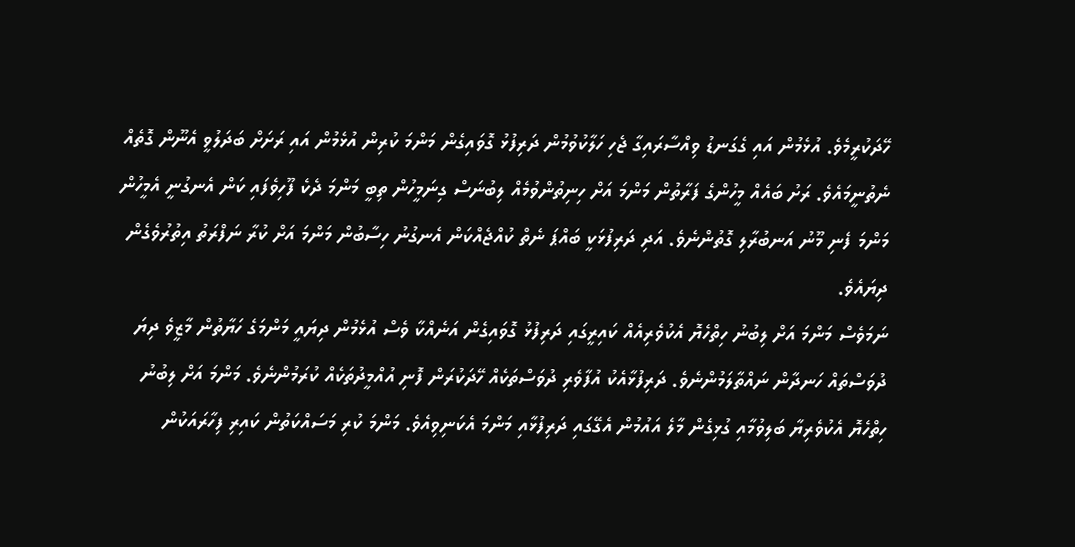ހޭދަކުރީމެވެ. އުޅެމުން އައި ގެގަނޑު ވިއްސާރައިގާ ޖެހި ހަލާކުވުމުން ދަރިފުޅު ގޮވައިގެން މަންމަ ކުރިން އުޅެމުން އައި ރަށަށް ބަދަލުވީ އެނޫން ގޮތެއް ނެތުނީމައެވެ. ރަށު ބައެއް މީހުންގެ ފަރާތުން މަންމަ އަށް ހިނިތުންވުމެއް ލިބުނަސް ގިނަމީހުން ތިބީ މަންމަ ދެކެ ފޫހިވެފައި ކަން އެނގުނީ އެމީހުން މަންމަ ފެނި މޫނު އަނބުރާލި ގޮތުންނެވެ. އަދި ދަރިފުޅަކީ ބައްޕަ ނެތް ކުއްޖެއްކަން އެނގުނު ހިސާބުން މަންމަ އަށް ކުރާ ނަފްރަތު އިތުރުވެގެން ދިޔައެވެ.
ނަމަވެސް މަންމަ އަށް ލިބުނު ހިތްހެޔޮ އެކުވެރިއެއް ކައިރީގައި ދަރިފުޅު ގޮވައިގެން އަނެއްކާ ވެސް އުޅެމުން ދިޔައީ މަންމަގެ ހަޔާތުން މާޒީވެ ދިޔަ ދުވަސްތައް ހަނދާން ނައްތާލަމުންނެވެ. ދަރިފުޅާއެކު އުފާވެރި ދުވަސްތަކެއް ހޭދަކުރަން ފޮނި އުއްމީދުތަކެއް ކުރަމުންނެވެ. މަންމަ އަށް ލިބުނު ހިތްހެޔޮ އެކުވެރިޔާ ބަލިވުމާއި ގުޅިގެން މާލެ އައުމުން އެގޭގައި ދަރިފުޅާއި މަންމަ އެކަނިވިއެވެ. މަންމަ ކުރި މަސައްކަތުން ކައިރި ފިހާރައަކުން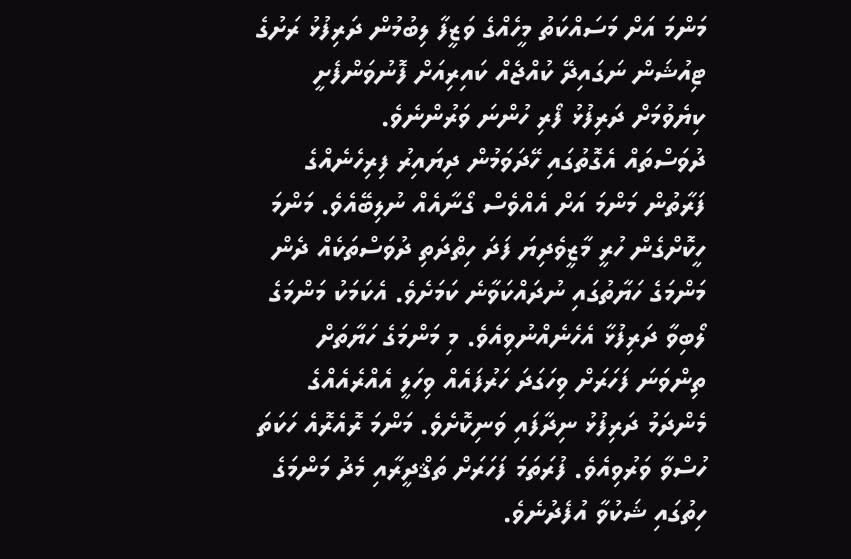މަންމަ އަށް މަސައްކަތު މީހެއްގެ ވަޒީފާ ލިބުމުން ދަރިފުޅު ރަށުގެ ޓިއުޝަން ނަގައިދޭ ކުއްޖެއް ކައިރިއަށް ފޮނުވަންފެށީ ކިޔެވުމަށް ދަރިފުޅު ފޯރި ހުންނަ ވަރުންނެވެ.
ދުވަސްތައް އެގޮތުގައި ހޭދަވަމުން ދިޔައިރު ފިރިހެނެއްގެ ފަރާތުން މަންމަ އަށް އެއްވެސް ގޯނާއެއް ނުލިބޭއެވެ. މަންމަ ހީކޮށްގެން ހުރީ މާޒީވެދިޔަ ފަދަ ހިތްދަތި ދުވަސްތަކެއް ދެން މަންމަގެ ހަޔާތުގައި ނުދައްކަވާނެ ކަމަށެވެ. އެކަމަކު މަންމަގެ ލޯބިވާ ދަރިފުޅާ އެހެނެއްނުވިއެވެ. މި މަންމަގެ ހަޔާތަށް ތިންވަނަ ފަހަރަށް ވިހަގަދަ ހަރުފައެއް ވިހަލީ އެއްރެއެއްގެ މެންދަމު ދަރިފުޅު ނިދާފައި ވަނިކޮށެވެ. މަންމަ ރޮއެރޮއެ ހަކަތަ ހުސްވާ ވަރުވިއެވެ. ފުރަތަމަ ފަހަރަށް ތަޤްދީރާއި މެދު މަންމަގެ ހިތުގައި ޝަކުވާ އުފެދުނެވެ.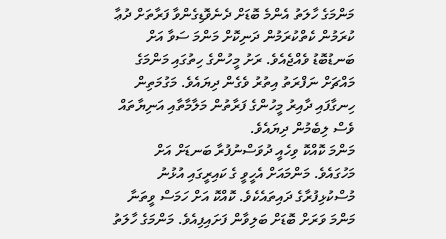މަންމަގެ ހާލަތު އެންމެ ބޮޑަށް ދެނެވޮޑިގެންވާ ފަރާތަށް ދުޢާ ކުރަމުން ކެތްކުރަމުން ދަނިކޮށް މަންމަ ސަވާ އަށް ބަނޑުބޮޑު ވެއްޖެއެވެ. ރަށު މީހުންގެ ހިތުގައި މަންމަގެ މައްޗަށް ނަފްރަތު އިތުރު ވެގެން ދިޔައެވެ. މަގުމަތިން ހިނގާފައި ދާއިރު މީހުންގެ ފަރާތުން މަލާމާތާއި އަނިޔާތައް ވެސް ލިބެމުން ދިޔައެވެ.
މަންމަ ކޮއްކޮ ވިހެއީ ދުވަސްނުފުރާ ބަނޑަށް އަށް މަހުގައެވެ. މަންމައަށް އެހީވީ ގެ ކައިރީގައި އުޅުނު މުސްކުޅިފުރާގެ ދައިތައެކެވެ. ކޮއްކޮ އަށް ހަމަސް ވީތަނާ މަންމަ ވަރަށް ބޮޑަށް ބަލިވާން ފަށައިފިއެވެ. މަންމަގެ ހާލަތު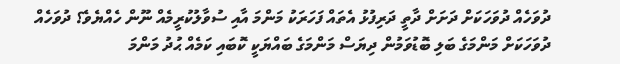ދުވަހެއް ދުވަހަކަށް ދަށަށް ދާތީ ދަރިފުޅު އެތައް ފަހަރަކު މަންމަ އާއި ސުވާލުކުރީމެއް ނޫން ހެއްޔެވެ؟ ދުވަހެއް ދުވަހަކަށް މަންމަގެ ބަލި ބޮޑުވަމުން ދިޔަސް މަންމަގެ ބައްޔަކީ ކޮބައި ކަމެއް ޙުދު މަންމަ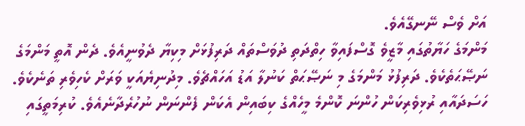އަށް ވެސް ނޭނގޭއެވެ.
މަންމަގެ ހަޔާތުގައި މާޒީވެ ގޮސްފައިވާ ހިތްދަތި ދުވަސްތައް ދަރިފުޅަށް މިކިޔާ ދެވުނީއެވެ. ދެން އޮތީ މަންމަގެ ނަޞޭޙަތެކެވެ. ދަރިފުޅު މަންމަގެ މި ނަޞޭޙަތް ކަނުލާ އަޑު އަހައްޗެވެ. މިދުނިޔެއަކީ ވަރަށް ކެހިވެރި ތަނެކެވެ. ހަސަދައާއި ރުޅިވެރިކަން ހުންނަ ކޮންމެ މީހެއްގެ ކިބައިން އެކަން ފެންނަން ނުހުރެދާނެއެވެ. ކުރިމަތީގައި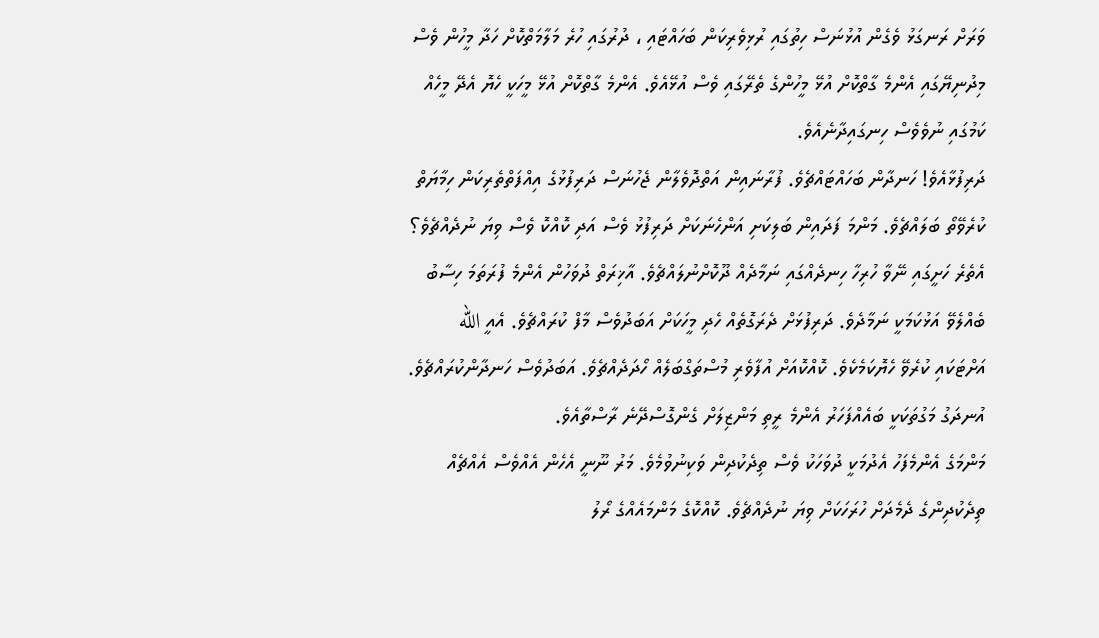ވަރަށް ރަނގަޅު ވެގެން އުޅުނަސް ހިތުގައި ރުޅިވެރިކަން ބަހައްޓައި ، ދުރުގައި ހުރެ މަލާމަތްކޮށް ހަދާ މީހުން ވެސް މިދުނިޔޭގައި އެންމެ ގާތްކޮށް އުޅޭ މީހުންގެ ތެރޭގައި ވެސް އުޅޭއެވެ. އެންމެ ގާތްކޮށް އުޅޭ މީހަކީ ހެޔޮ އެދޭ މީހެއް ކަމުގައި ނުވެވެސް ހިނގައިދާނެއެވެ.
ދަރިފުޅާއެވެ! ހަނދާން ބަހައްޓައްޗެވެ. ފުރާނައިން އަތްދޮވެލާން ޖެހުނަސް ދަރިފުޅުގެ އިއްފަތްތެރިކަން ހިމާޔަތް ކުރެވޭތޯ ބަލައްޗެވެ. މަންމަ ފަދައިން ބަލިކަށި އަންހެނަކަށް ދަރިފުޅު ވެސް އަދި ކޮއްކޮ ވެސް ވިޔަ ނުދެއްޗެވެ؟ އެތެރެ ހަށީގައި ނޭވާ ހުރިހާ ހިނދެއްގައި ނަމާދެއް ދޫކޮށްނުލައްޗެވެ. އާޚިރަތް ދުވަހުން އެންމެ ފުރަތަމަ ހިސާބު ބެއްލެވޭ އަޅުކަމަކީ ނަމާދެވެ. ދަރިފުޅަށް ދެރަގޮތެއް ހެދި މީހަކަށް އަބަދުވެސް މާފް ކުރައްޗެވެ. އެއީ الله އަށްޓަކައި ކުރެވޭ ހެޔޮކަމެކެވެ. ކޮއްކޮއަށް އުފާވެރި މުސްތަގްބަލެއް ހޯދަދެއްޗެވެ. އަބަދުވެސް ހަނދާންކުރައްޗެވެ. އުނދަގު މަގުތަކަކީ ބައެއްފަހަރު އެންމެ ރީތި މަންޒިލަށް ގެންގޮސްދޭނެ ރާސްތާއެވެ.
މަންމަގެ އެންމެފަހު އެދުމަކީ ދުވަހަކު ވެސް ތިދެކުދިން ވަކިނުވުމެވެ. މަރު ނޫނީ އެހެން އެއްވެސް އެއްޗެއް ތިދެކުދިންގެ ދެމެދަށް ހުރަހަކަށް ވިޔަ ނުދެއްޗެވެ. ކޮއްކޮގެ މަންމައެއްގެ ރޯލު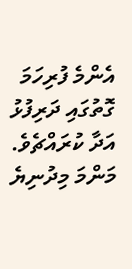އެންމެ ފުރިހަމަ ގޮތުގައި ދަރިފުޅު އަދާ ކުރައްޗެވެ. މަންމަ މިދުނިޔެ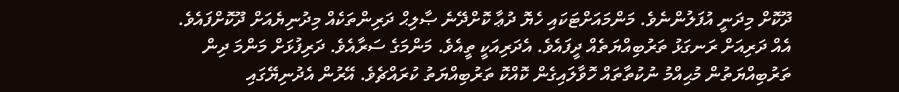ދޫކޮށް މިދަނީ އުފަލުންނެވެ. މަންމައަށްޓަކައި ހެޔޮ ދުޢާ ކޮށްދޭނެ ޞާލިޙް ދަރިންތަކެއް މިދުނިޔެއަށް ދޫކޮށްފައެވެ. އެއް ދަރިއަށް ރަނގަޅު ތަރުބިއްޔަތެއް ދީފައެވެ. އެދަރިއަކީ ތީއެވެ. މަންމަގެ ސަރާއެވެ. ދަރިފުޅަށް މަންމަ ދިން ތަރުބިއްޔަތުން މުޙިއްމު ނުކުތާތައް ހޮވާލައިގެން ކޮއްކޮ ތަރުބިއްޔަތު ކުރައްޗެވެ. އޭރުން އެދުނިޔޭގައި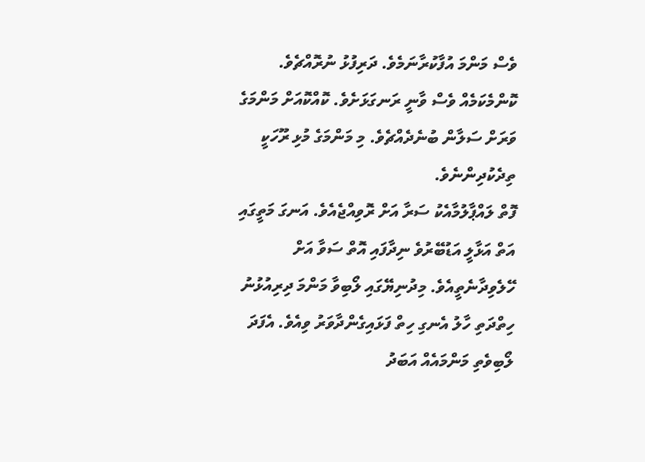ވެސް މަންމަ އުފާކުރާނަމެވެ. ދަރިފުޅު ނުރޮއްޗެވެ. ކޮންމެކަމެއް ވެސް ވާނީ ރަނގަޅަށެވެ. ކޮއްކޮއަށް މަންމަގެ ވަރަށް ސަލާން ބުނެދެއްޗެވެ. މި މަންމަގެ މުޅި ރޫހަކީ ތިދެކުދިންނެވެ.
ފޮތް ލައްޕާލުމާއެކު ސަރާ އަށް ރޮވިއްޖެއެވެ. އަނގަ މަތީގައި އަތް އަޅާލީ އަޑުބޭރުވެ ނިދާފައި އޮތް ސަވާ އަށް ހޭލެވިދާނެތީއެވެ. މިދުނިޔޭގައި ލޯބިވާ މަންމަ ދިރިއުޅުނު ހިތްދަތި ހާލު އެނގި ހިތް ފަޅައިގެންދާވަރު ވިއެވެ. އެފަދަ ލޯބިވެތި މަންމައެއް އަބަދު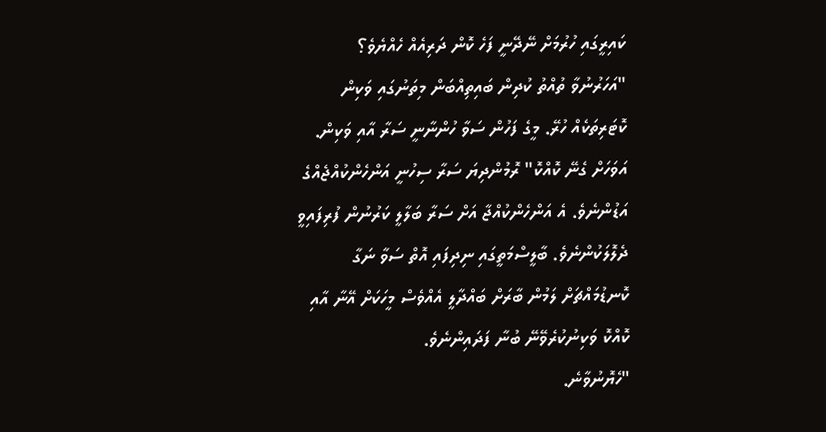ކައިރީގައި ހުރުމަށް ނޭދޭނީ ފަހެ ކޮން ދަރިއެއް ހެއްޔެވެ؟
"އަހަރުނުވާ ތުއްތު ކުދިން ބައިތިއްބަން މިތަނުގައި ވަކިން ކޮޓަރިތަކެއް ހުރޭ. މީގެ ފަހުން ސަވާ ހުންނާނީ ސަރާ އާއި ވަކިން. އަވަހަށް ގެނޭ ކޮއްކޮ" ރޮމުންދިޔަ ސަރާ ސިހުނީ އަންހެންކުއްޖެއްގެ އަޑުންނެވެ. އެ އަންހެންކުއްޖާ އަށް ސަރާ ބަލާލީ ކަރުނުން ފުރިފައިވީ ދެލޮލަކުންނެވެ. ބާލީސްމަތީގައި ނިދިފައި އޮތް ސަވާ ނަގާ ކޮނޑުމައްޗަށް ލަމުން ބާރަށް ބައްދާލީ އެއްވެސް މީހަކަށް އޭނާ އާއި ކޮއްކޮ ވަކިނުކުރެވޭނޭ ބުނާ ފަދައިންނެވެ.
"ހެޔޮނުވާނެ.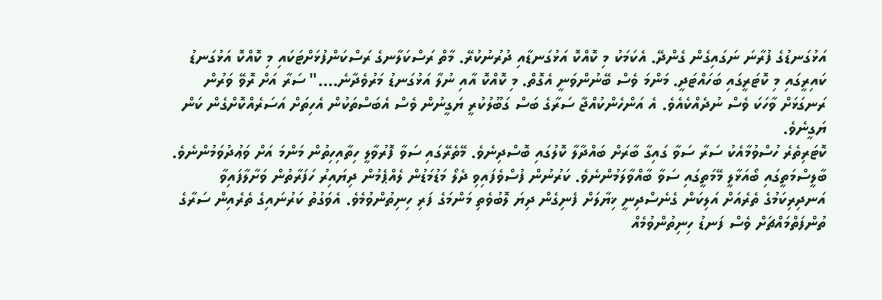އަޅުގަނޑުގެ ފުރާނަ ނަގައިގެން ގެންދޭ. އެކަމަކު މި ކޮއްކޮ އަޅުގަނޑާއި ދުރުނުކުރޭ. މާތް ރަސްކަލާނގެ ރަސްކަންފުޅަށްޓަކައި މި ކޮއްކޮ އަޅުގަނޑު ކައިރީގައި މި ކޮޓަރީގައި ބަހައްޓަދީ. މަންމަ ވެސް ބޭނުންވަނީ އެގޮތް. މި ކޮއްކޮ އާއި ނުލާ އަޅުގަނޑު މަރުވެދާނެ...." ސަރާ އަށް ރޮވޭ ވަރުން ރަނގަޅަށް ވާހަކަ ވެސް ނުދެއްކެއެވެ. އެ އަންހެންކުއްޖާ ސަރާގެ ބަސް ގަބޫލުކުރީ ޔަގީނުން ވެސް އެބަސްތަކުން އެހިތަށް އަސަރެއްކޮށްގެން ކަން ޔަގީނެވެ.
ކޮޓަރިތެރެ ހުސްވުމާއެކު ސަރާ ސަވާ ގައިގާ ބާރަށް ބައްދާލާ ކޮލުގައި ބޮސްދިނެވެ. މޭތެރޭގައި ސަވާ ފޮރުވާލީ ހިތާއިހިތުން މަންމަ އަށް ވަޢުދުވަމުންނެވެ. ބާލީސްމަތީގައި ބޯއަޅާލީ މޭމަތީގައި ސަވާ ބާއްވާލަމުންނެވެ. ކަރުނުން ފުސްވެފައިވި ދެލޯ މަޑުމަޑުން ލެއްޕެމުން ދިޔައިރު ހަފަރާތުން ވަށާލާފައިވާ އަނދިރިކަމުގެ ތެރެއަށް އަލިކަން ގެނެސްދިނީ ޚިޔާލަށް ފެނިގެން ދިޔަ ލޮބުވެތި މަންމަގެ ފަރި ހިނިތުންވުމެވެ. އެވަގުތު ކަރުނައިގެ ތެރެއިން ސަރާގެ ތުންފަތްމައްޗަށް ވެސް ފަނޑު ހިނިތުންވުމެއް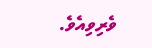ވެރިވިއެވެ.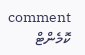comment ކޮމެންޓް